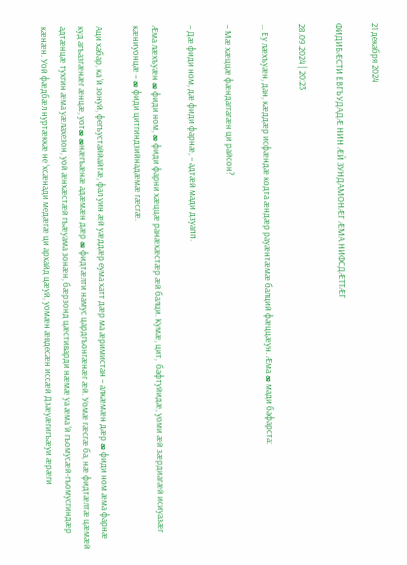21 декабря 2024

ФИДИБÆСТИ ЕВГЪУДАДÆ НИН ÆЙ ЗУНДАМОНÆГ ÆМА НИФСДÆТТÆГ

28.09.2024 | 20:23

… Еу лæхъуæн, дан, кæддæр исфæндæ кодта æндæр рауæнтæмæ балций фæццæун. Æма æ мади бафарста:

– Мæ хæццæ фæндаггагæн ци райсон?

– Дæ фиди ном, дæ фиди фарнæ, – адтæй мади дзуапп.

Æма лæхъуæн æ фиди ном, æ фиди фарни хæццæ ранæхæстæр æй балци. Кумæ, цит,  бафтуйидæ, уоми æй зæрдиагæй исиуазæг кæниуонцæ – æ фиди цитгиндзийнадæмæ гæсгæ.

Аци хабар, ка ’й зонуй, фегъустаййайтæ, фал уин æй уæддæр еума хатт дæр ма æримистан – алкæмæн дæр æ фиди ном æма фарнæ куд агъазгæнæг æнцæ, уотæ æнæгъæнæ адæмæн дæр æ фидтæлти намус цардгъонгæнæг æй. Уомæ гæсгæ ба, нæ фидтæлтæ цæмæй адтæнцæ тухгин æма уæлахезон, уой æнхæстæй гъæуама зонæн, бæрзонд цæстиварди нæмæ уа æма ’й гъомусæй-гъомусгиндæр кæнæн. Уой фæдбæл нуртæккæ не ’хсæнади медæгæ ци архайд цæуй, уомæн æвдесæн иссæй Дзæуæгигъæуи æрæги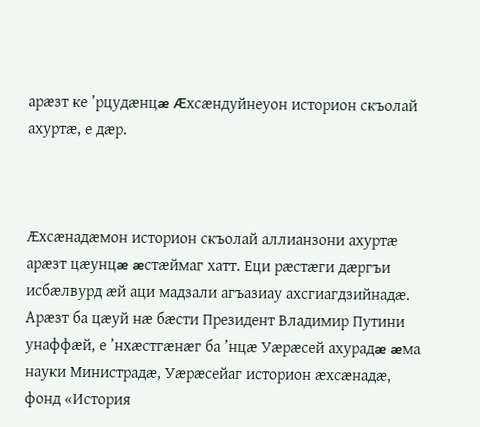арæзт ке ’рцудæнцæ Æхсæндуйнеуон историон скъолай ахуртæ, е дæр.



Æхсæнадæмон историон скъолай аллианзони ахуртæ арæзт цæунцæ æстæймаг хатт. Еци рæстæги дæргъи  исбæлвурд æй аци мадзали агъазиау ахсгиагдзийнадæ. Арæзт ба цæуй нæ бæсти Президент Владимир Путини унаффæй, е ’нхæстгæнæг ба ’нцæ Уæрæсей ахурадæ æма науки Министрадæ, Уæрæсейаг историон æхсæнадæ, фонд «История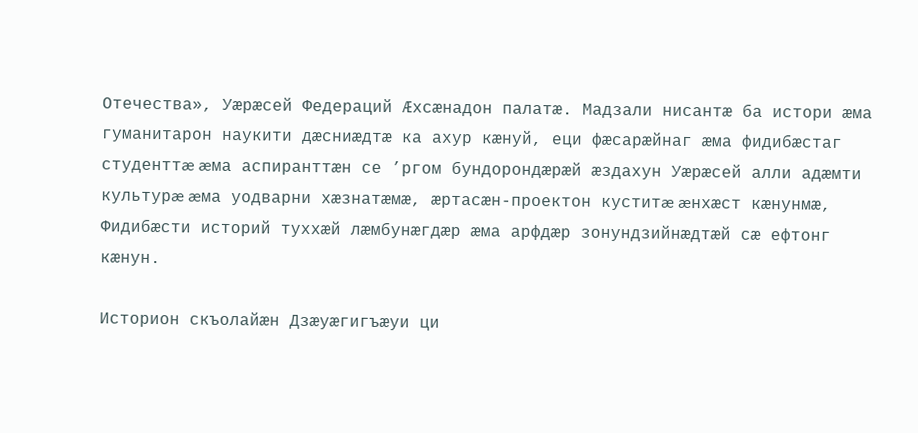Отечества», Уæрæсей Федераций Æхсæнадон палатæ. Мадзали нисантæ ба истори æма гуманитарон наукити дæсниæдтæ ка ахур кæнуй, еци фæсарæйнаг æма фидибæстаг студенттæ æма аспиранттæн се ’ргом бундорондæрæй æздахун Уæрæсей алли адæмти культурæ æма уодварни хæзнатæмæ, æртасæн-проектон куститæ æнхæст кæнунмæ, Фидибæсти историй туххæй лæмбунæгдæр æма арфдæр зонундзийнæдтæй сæ ефтонг кæнун.

Историон скъолайæн Дзæуæгигъæуи ци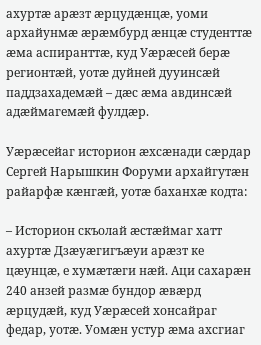ахуртæ арæзт æрцудæнцæ, уоми архайунмæ æрæмбурд æнцæ студенттæ æма аспиранттæ, куд Уæрæсей берæ регионтæй, уотæ дуйней дууинсæй паддзахадемæй – дæс æма авдинсæй адæймагемæй фулдæр.

Уæрæсейаг историон æхсæнади сæрдар Сергей Нарышкин Форуми архайгутæн райарфæ кæнгæй, уотæ баханхæ кодта:

– Историон скъолай æстæймаг хатт ахуртæ Дзæуæгигъæуи арæзт ке цæунцæ, е хумæтæги нæй. Аци сахарæн 240 анзей размæ бундор æвæрд æрцудæй, куд Уæрæсей хонсайраг федар, уотæ. Уомæн устур æма ахсгиаг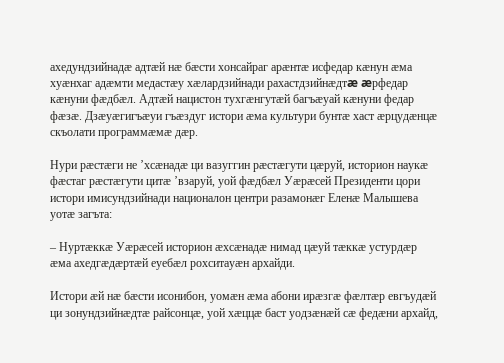ахедундзийнадæ адтæй нæ бæсти хонсайраг арæнтæ исфедар кæнун æма хуæнхаг адæмти медастæу хæлардзийнади рахастдзийнæдтæ æрфедар кæнуни фæдбæл. Адтæй нацистон тухгæнгутæй багъæуай кæнуни федар фæзæ. Дзæуæгигъæуи гъæздуг истори æма культури бунтæ хаст æрцудæнцæ скъолати программæмæ дæр.

Нури рæстæги не ’хсæнадæ ци вазуггин рæстæгути цæруй, историон наукæ фæстаг рæстæгути цитæ ’взаруй, уой фæдбæл Уæрæсей Президенти цори истори имисундзийнади националон центри разамонæг Еленæ Малышева уотæ загъта:

– Нуртæккæ Уæрæсей историон æхсæнадæ нимад цæуй тæккæ устурдæр æма ахедгæдæртæй еуебæл рохситауæн архайди.

Истори æй нæ бæсти исонибон, уомæн æма абони ирæзгæ фæлтæр евгъудæй ци зонундзийнæдтæ райсонцæ, уой хæццæ баст уодзæнæй сæ федæни архайд,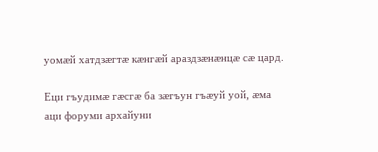уомæй хатдзæгтæ кæнгæй араздзæнæнцæ сæ цард.

Еци гъудимæ гæсгæ ба зæгъун гъæуй уой, æма аци форуми архайуни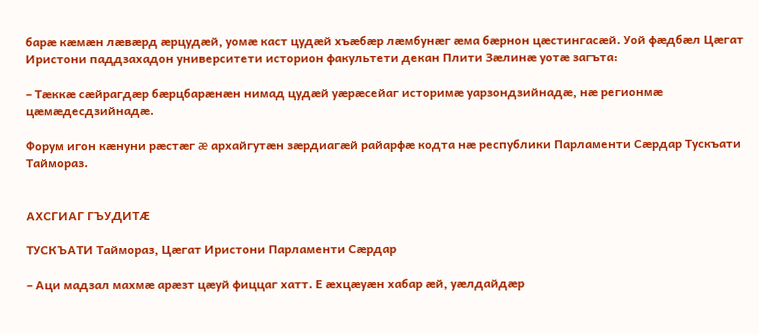барæ кæмæн лæвæрд æрцудæй, уомæ каст цудæй хъæбæр лæмбунæг æма бæрнон цæстингасæй. Уой фæдбæл Цæгат Иристони паддзахадон университети историон факультети декан Плити Зæлинæ уотæ загъта:

– Тæккæ сæйрагдæр бæрцбарæнæн нимад цудæй уæрæсейаг историмæ уарзондзийнадæ, нæ регионмæ цæмæдесдзийнадæ.

Форум игон кæнуни рæстæг æ архайгутæн зæрдиагæй райарфæ кодта нæ республики Парламенти Сæрдар Тускъати Таймораз.


АХСГИАГ ГЪУДИТÆ

ТУСКЪАТИ Таймораз, Цæгат Иристони Парламенти Сæрдар

– Аци мадзал махмæ арæзт цæуй фиццаг хатт. Е æхцæуæн хабар æй, уæлдайдæр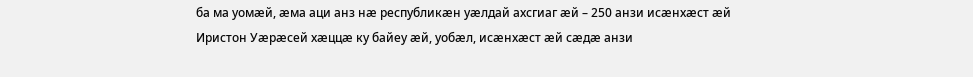ба ма уомæй, æма аци анз нæ республикæн уæлдай ахсгиаг æй – 250 анзи исæнхæст æй Иристон Уæрæсей хæццæ ку байеу æй, уобæл, исæнхæст æй сæдæ анзи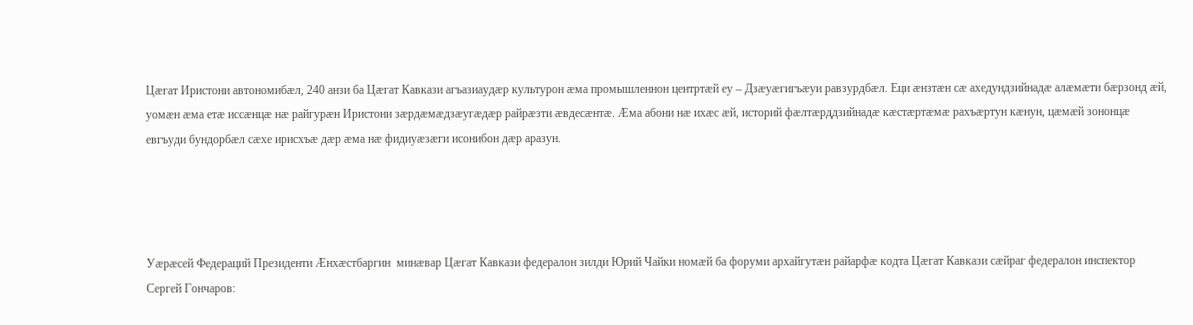Цæгат Иристони автономибæл, 240 анзи ба Цæгат Кавкази агъазиаудæр культурон æма промышленнон центртæй еу – Дзæуæгигъæуи равзурдбæл. Еци æнзтæн сæ ахедундзийнадæ алæмæти бæрзонд æй, уомæн æма етæ иссæнцæ нæ райгурæн Иристони зæрдæмæдзæугæдæр райрæзти æвдесæнтæ. Æма абони нæ ихæс æй, историй фæлтæрддзийнадæ кæстæртæмæ рахъæртун кæнун, цæмæй зононцæ евгъуди бундорбæл сæхе ирисхъæ дæр æма нæ фидиуæзæги исонибон дæр аразун.




Уæрæсей Федераций Президенти Æнхæстбаргин  минæвар Цæгат Кавкази федералон зилди Юрий Чайки номæй ба форуми архайгутæн райарфæ кодта Цæгат Кавкази сæйраг федералон инспектор Сергей Гончаров: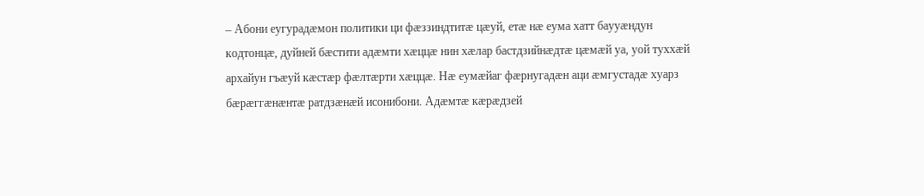– Абони еугурадæмон политики ци фæззиндтитæ цæуй, етæ нæ еума хатт баууæндун кодтонцæ, дуйней бæстити адæмти хæццæ нин хæлар бастдзийнæдтæ цæмæй уа, уой туххæй архайун гъæуй кæстæр фæлтæрти хæццæ. Нæ еумæйаг фæрнугадæн аци æмгустадæ хуарз бæрæггæнæнтæ ратдзæнæй исонибони. Адæмтæ кæрæдзей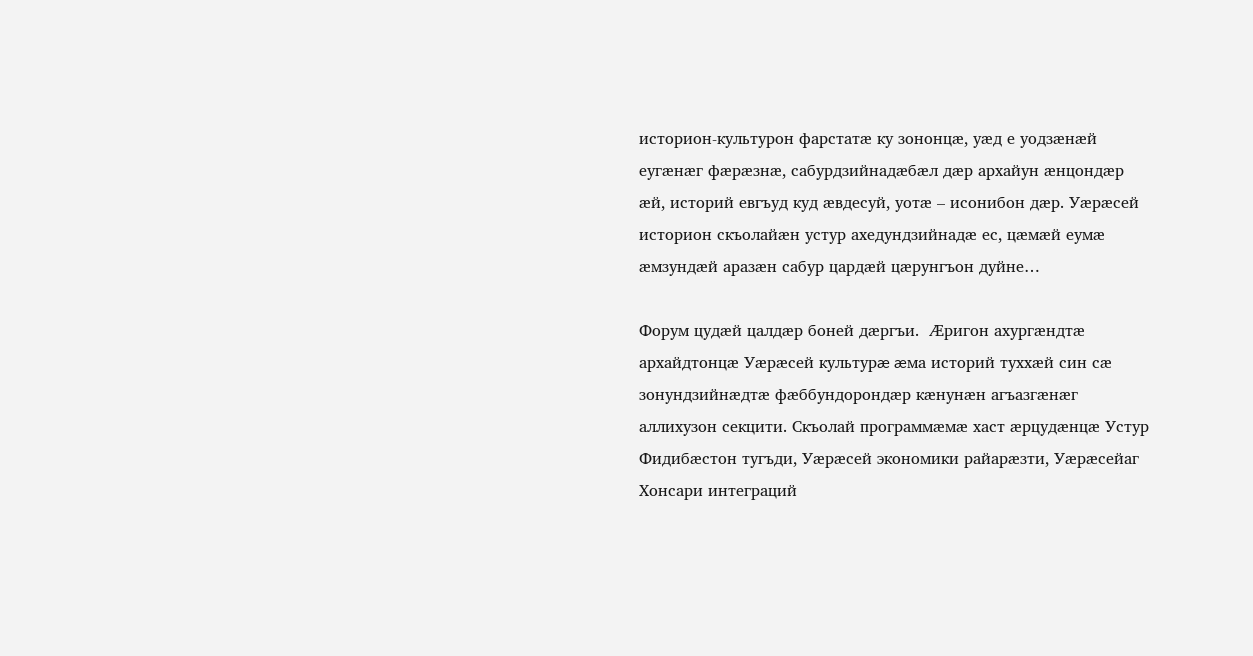историон-культурон фарстатæ ку зононцæ, уæд е уодзæнæй еугæнæг фæрæзнæ, сабурдзийнадæбæл дæр архайун æнцондæр æй, историй евгъуд куд æвдесуй, уотæ – исонибон дæр. Уæрæсей историон скъолайæн устур ахедундзийнадæ ес, цæмæй еумæ æмзундæй аразæн сабур цардæй цæрунгъон дуйне…

Форум цудæй цалдæр боней дæргъи.  Æригон ахургæндтæ архайдтонцæ Уæрæсей культурæ æма историй туххæй син сæ зонундзийнæдтæ фæббундорондæр кæнунæн агъазгæнæг аллихузон секцити. Скъолай программæмæ хаст æрцудæнцæ Устур Фидибæстон тугъди, Уæрæсей экономики райарæзти, Уæрæсейаг Хонсари интеграций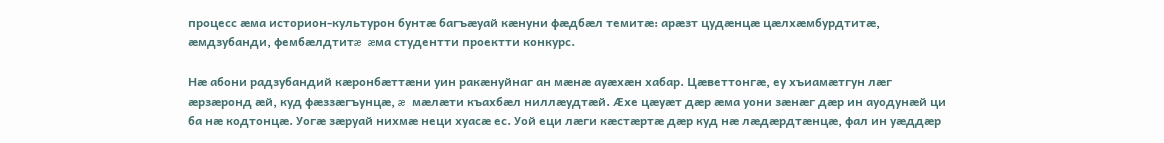процесс æма историон-культурон бунтæ багъæуай кæнуни фæдбæл темитæ: арæзт цудæнцæ цæлхæмбурдтитæ, æмдзубанди, фембæлдтитæ æма студентти проектти конкурс.

Нæ абони радзубандий кæронбæттæни уин ракæнуйнаг ан мæнæ ауæхæн хабар. Цæветтонгæ, еу хъиамæтгун лæг æрзæронд æй, куд фæззæгъунцæ, æ мæлæти къахбæл ниллæудтæй. Æхе цæуæт дæр æма уони зæнæг дæр ин ауодунæй ци ба нæ кодтонцæ. Уогæ зæруай нихмæ неци хуасæ ес. Уой еци лæги кæстæртæ дæр куд нæ лæдæрдтæнцæ, фал ин уæддæр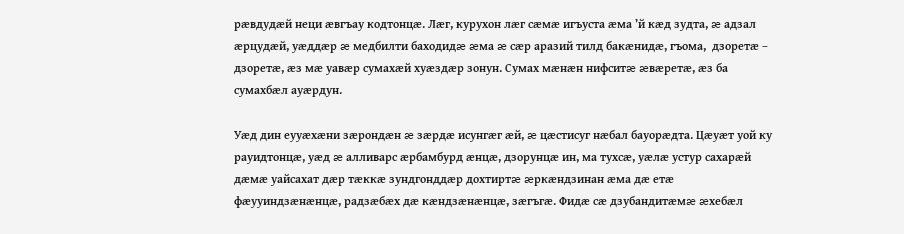рæвдудæй неци æвгъау кодтонцæ. Лæг, курухон лæг сæмæ игъуста æма ’й кæд зудта, æ адзал æрцудæй, уæддæр æ медбилти баходидæ æма æ сæр аразий тилд бакæнидæ, гъома,  дзоретæ – дзоретæ, æз мæ уавæр сумахæй хуæздæр зонун. Сумах мæнæн нифситæ æвæретæ, æз ба сумахбæл ауæрдун.

Уæд дин еууæхæни зæрондæн æ зæрдæ исунгæг æй, æ цæстисуг нæбал бауорæдта. Цæуæт уой ку рауидтонцæ, уæд æ алливарс æрбамбурд æнцæ, дзорунцæ ин, ма тухсæ, уæлæ устур сахарæй дæмæ уайсахат дæр тæккæ зундгонддæр дохтиртæ æркæндзинан æма дæ етæ фæууиндзæнæнцæ, радзæбæх дæ кæндзæнæнцæ, зæгъгæ. Фидæ сæ дзубандитæмæ æхебæл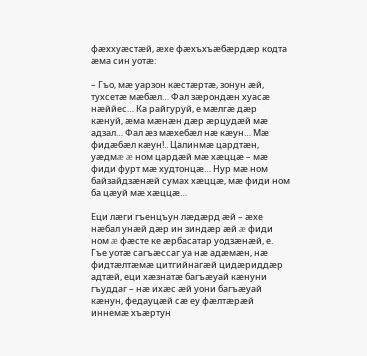фæххуæстæй, æхе фæхъхъæбæрдæр кодта æма син уотæ:

– Гъо, мæ уарзон кæстæртæ, зонун æй, тухсетæ мæбæл… Фал зæрондæн хуасæ нæййес… Ка райгуруй, е мæлгæ дæр кæнуй, æма мæнæн дæр æрцудæй мæ адзал… Фал æз мæхебæл нæ кæун… Мæ фидæбæл кæун!.. Цалинмæ цардтæн, уæдмæ æ ном цардæй мæ хæццæ – мæ фиди фурт мæ худтонцæ… Нур мæ ном байзайдзæнæй сумах хæццæ, мæ фиди ном ба цæуй мæ хæццæ…

Еци лæги гъенцъун лæдæрд æй – æхе нæбал унæй дæр ин зиндæр æй æ фиди ном æ фæсте ке æрбасатар уодзæнæй, е.  Гъе уотæ сагъæссаг уа нæ адæмæн, нæ фидтæлтæмæ цитгийнагæй цидæриддæр адтæй, еци хæзнатæ багъæуай кæнуни гъуддаг – нæ ихæс æй уони багъæуай кæнун, федауцæй сæ еу фæлтæрæй иннемæ хъæртун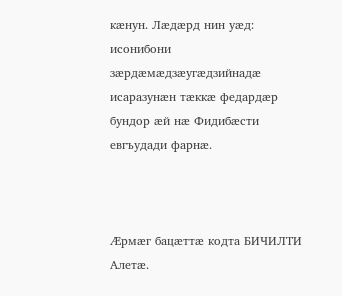кæнун. Лæдæрд нин уæд: исонибони зæрдæмæдзæугæдзийнадæ исаразунæн тæккæ федардæр бундор æй нæ Фидибæсти евгъудади фарнæ.



Æрмæг бацæттæ кодта БИЧИЛТИ Алетæ.